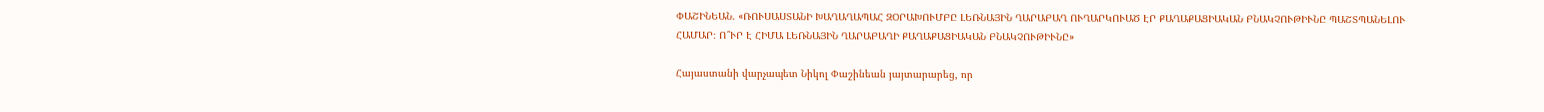ՓԱՇԻՆԵԱՆ. «ՌՈՒՍԱՍՏԱՆԻ ԽԱՂԱՂԱՊԱՀ ԶՕՐԱԽՈՒՄԲԸ ԼԵՌՆԱՅԻՆ ՂԱՐԱԲԱՂ ՈՒՂԱՐԿՈՒԱԾ ԷՐ ՔԱՂԱՔԱՑԻԱԿԱՆ ԲՆԱԿՉՈՒԹԻՒՆԸ ՊԱՇՏՊԱՆԵԼՈՒ ՀԱՄԱՐ։ Ո՞ՒՐ Է ՀԻՄԱ ԼԵՌՆԱՅԻՆ ՂԱՐԱԲԱՂԻ ՔԱՂԱՔԱՑԻԱԿԱՆ ԲՆԱԿՉՈՒԹԻՒՆԸ»

Հայաստանի վարչապետ Նիկոլ Փաշինեան յայտարարեց, որ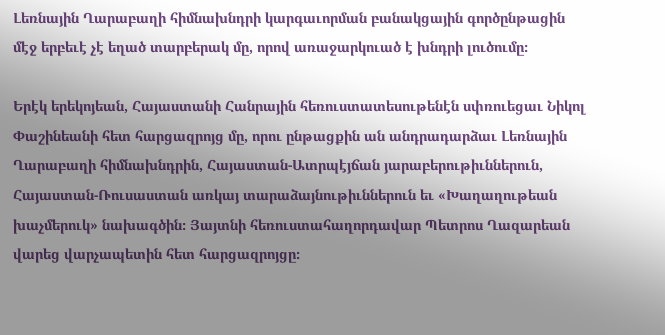Լեռնային Ղարաբաղի հիմնախնդրի կարգաւորման բանակցային գործընթացին մէջ երբեւէ չէ եղած տարբերակ մը, որով առաջարկուած է խնդրի լուծումը։

Երէկ երեկոյեան, Հայաստանի Հանրային հեռուստատեսութենէն սփռուեցաւ Նիկոլ Փաշինեանի հետ հարցազրոյց մը, որու ընթացքին ան անդրադարձաւ Լեռնային Ղարաբաղի հիմնախնդրին, Հայաստան-Ատրպէյճան յարաբերութիւններուն, Հայաստան-Ռուսաստան առկայ տարաձայնութիւններուն եւ «Խաղաղութեան խաչմերուկ» նախագծին։ Յայտնի հեռուստահաղորդավար Պետրոս Ղազարեան վարեց վարչապետին հետ հարցազրոյցը։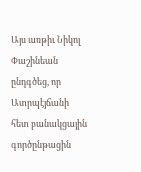Այս առթիւ Նիկոլ Փաշինեան ընդգծեց, որ Ատրպէյճանի հետ բանակցային գործընթացին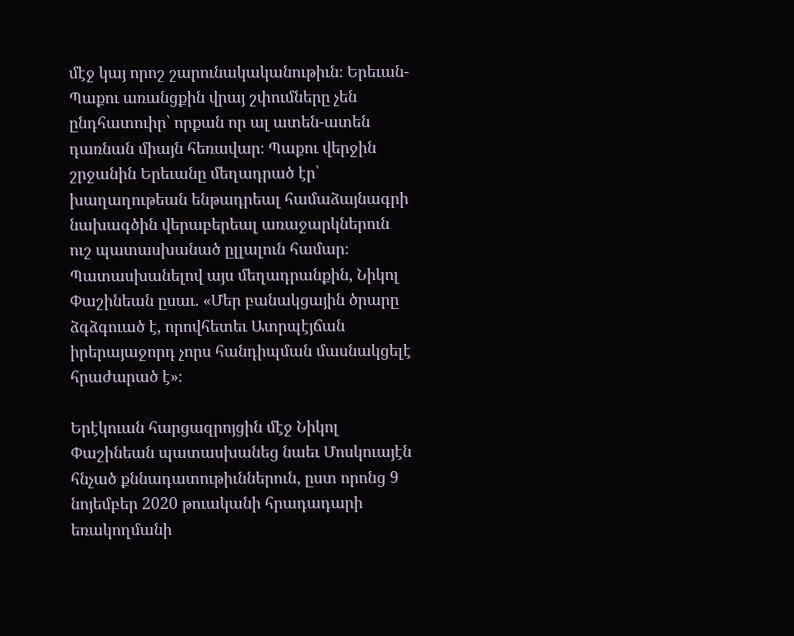մէջ կայ որոշ շարունակականութիւն։ Երեւան-Պաքու առանցքին վրայ շփումները չեն ընդհատուիր՝ որքան որ ալ ատեն-ատեն դառնան միայն հեռավար։ Պաքու վերջին շրջանին Երեւանը մեղադրած էր՝ խաղաղութեան ենթադրեալ համաձայնագրի նախագծին վերաբերեալ առաջարկներուն ուշ պատասխանած ըլլալուն համար։ Պատասխանելով այս մեղադրանքին, Նիկոլ Փաշինեան ըսաւ. «Մեր բանակցային ծրարը ձգձգուած է, որովհետեւ Ատրպէյճան իրերայաջորդ չորս հանդիպման մասնակցելէ հրաժարած է»։

Երէկուան հարցազրոյցին մէջ Նիկոլ Փաշինեան պատասխանեց նաեւ Մոսկուայէն հնչած քննադատութիւններուն, ըստ որոնց 9 նոյեմբեր 2020 թուականի հրադադարի եռակողմանի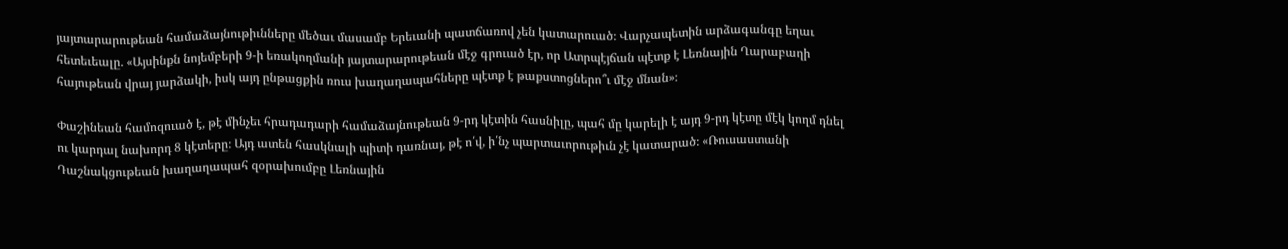յայտարարութեան համաձայնութիւնները մեծաւ մասամբ Երեւանի պատճառով չեն կատարուած։ Վարչապետին արձագանգը եղաւ հետեւեալը. «Այսինքն նոյեմբերի 9-ի եռակողմանի յայտարարութեան մէջ գրուած էր, որ Ատրպէյճան պէտք է Լեռնային Ղարաբաղի հայութեան վրայ յարձակի, իսկ այդ ընթացքին ռուս խաղաղապահները պէտք է թաքստոցներո՞ւ մէջ մնան»։

Փաշինեան համոզուած է, թէ մինչեւ հրադադարի համաձայնութեան 9-րդ կէտին հասնիլը, պահ մը կարելի է այդ 9-րդ կէտը մէկ կողմ դնել ու կարդալ նախորդ 8 կէտերը։ Այդ ատեն հասկնալի պիտի դառնայ, թէ ո՛վ, ի՛նչ պարտաւորութիւն չէ կատարած։ «Ռուսաստանի Դաշնակցութեան խաղաղապահ զօրախումբը Լեռնային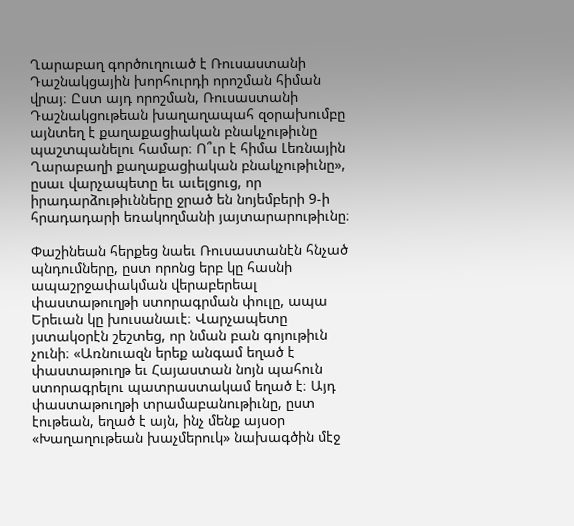Ղարաբաղ գործուղուած է Ռուսաստանի Դաշնակցային խորհուրդի որոշման հիման վրայ։ Ըստ այդ որոշման, Ռուսաստանի Դաշնակցութեան խաղաղապահ զօրախումբը այնտեղ է քաղաքացիական բնակչութիւնը պաշտպանելու համար։ Ո՞ւր է հիմա Լեռնային Ղարաբաղի քաղաքացիական բնակչութիւնը», ըսաւ վարչապետը եւ աւելցուց, որ իրադարձութիւնները ջրած են նոյեմբերի 9-ի հրադադարի եռակողմանի յայտարարութիւնը։

Փաշինեան հերքեց նաեւ Ռուսաստանէն հնչած պնդումները, ըստ որոնց երբ կը հասնի ապաշրջափակման վերաբերեալ փաստաթուղթի ստորագրման փուլը, ապա Երեւան կը խուսանաւէ։ Վարչապետը յստակօրէն շեշտեց, որ նման բան գոյութիւն չունի։ «Առնուազն երեք անգամ եղած է փաստաթուղթ եւ Հայաստան նոյն պահուն ստորագրելու պատրաստակամ եղած է։ Այդ փաստաթուղթի տրամաբանութիւնը, ըստ էութեան, եղած է այն, ինչ մենք այսօր «Խաղաղութեան խաչմերուկ» նախագծին մէջ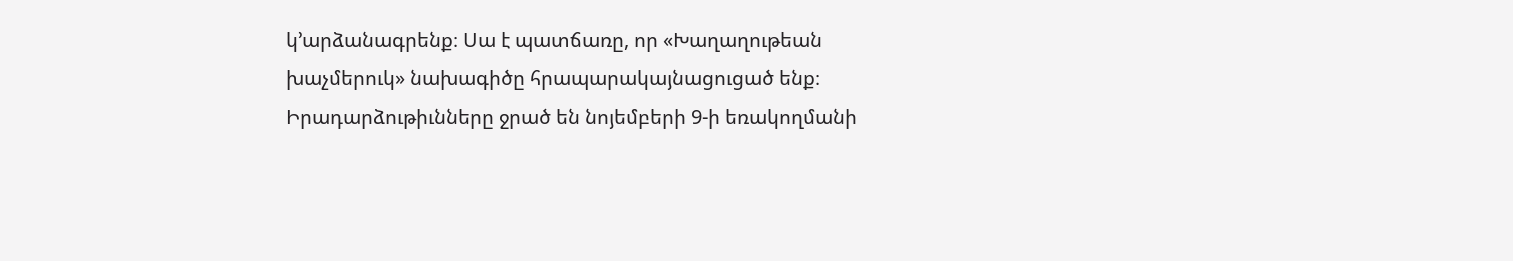կ՚արձանագրենք։ Սա է պատճառը, որ «Խաղաղութեան խաչմերուկ» նախագիծը հրապարակայնացուցած ենք։ Իրադարձութիւնները ջրած են նոյեմբերի 9-ի եռակողմանի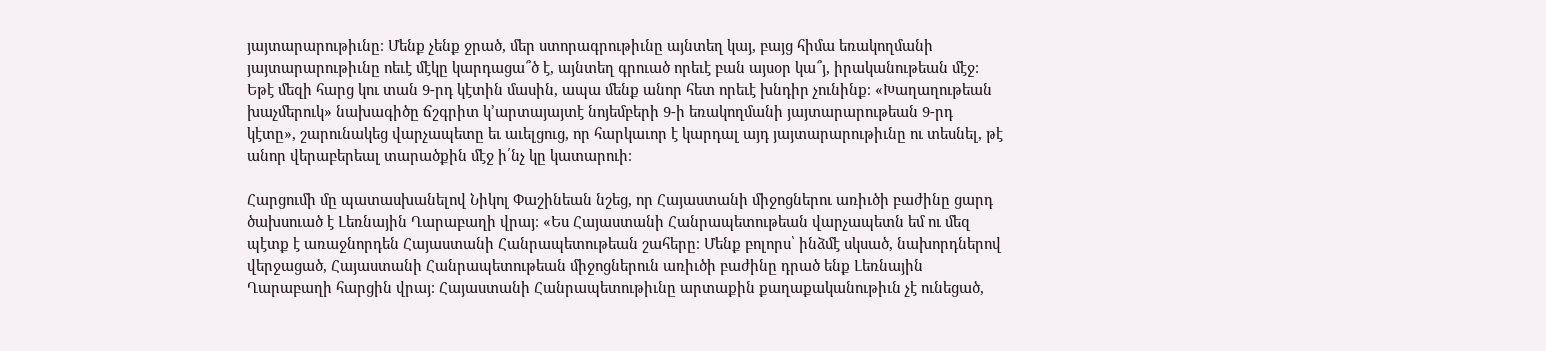յայտարարութիւնը։ Մենք չենք ջրած, մեր ստորագրութիւնը այնտեղ կայ, բայց հիմա եռակողմանի յայտարարութիւնը ոեւէ մէկը կարդացա՞ծ է, այնտեղ գրուած որեւէ բան այսօր կա՞յ, իրականութեան մէջ։ Եթէ մեզի հարց կու տան 9-րդ կէտին մասին, ապա մենք անոր հետ որեւէ խնդիր չունինք։ «Խաղաղութեան խաչմերուկ» նախագիծը ճշգրիտ կ՚արտայայտէ նոյեմբերի 9-ի եռակողմանի յայտարարութեան 9-րդ կէտը», շարունակեց վարչապետը եւ աւելցուց, որ հարկաւոր է կարդալ այդ յայտարարութիւնը ու տեսնել, թէ անոր վերաբերեալ տարածքին մէջ ի՛նչ կը կատարուի։

Հարցումի մը պատասխանելով Նիկոլ Փաշինեան նշեց, որ Հայաստանի միջոցներու առիւծի բաժինը ցարդ ծախսուած է Լեռնային Ղարաբաղի վրայ։ «Ես Հայաստանի Հանրապետութեան վարչապետն եմ ու մեզ պէտք է առաջնորդեն Հայաստանի Հանրապետութեան շահերը։ Մենք բոլորս՝ ինձմէ սկսած, նախորդներով վերջացած, Հայաստանի Հանրապետութեան միջոցներուն առիւծի բաժինը դրած ենք Լեռնային Ղարաբաղի հարցին վրայ։ Հայաստանի Հանրապետութիւնը արտաքին քաղաքականութիւն չէ ունեցած,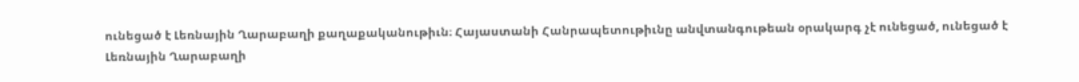ունեցած է Լեռնային Ղարաբաղի քաղաքականութիւն։ Հայաստանի Հանրապետութիւնը անվտանգութեան օրակարգ չէ ունեցած, ունեցած է Լեռնային Ղարաբաղի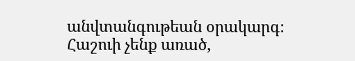անվտանգութեան օրակարգ։ Հաշուի չենք առած,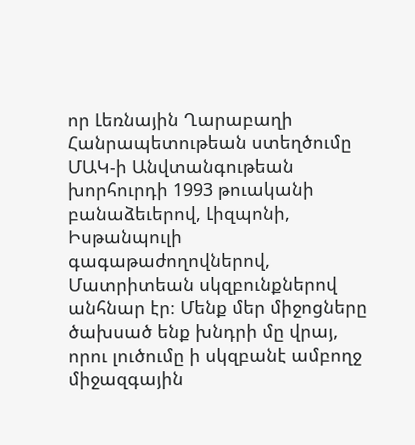որ Լեռնային Ղարաբաղի Հանրապետութեան ստեղծումը ՄԱԿ-ի Անվտանգութեան խորհուրդի 1993 թուականի բանաձեւերով, Լիզպոնի, Իսթանպուլի գագաթաժողովներով, Մատրիտեան սկզբունքներով անհնար էր։ Մենք մեր միջոցները ծախսած ենք խնդրի մը վրայ, որու լուծումը ի սկզբանէ ամբողջ միջազգային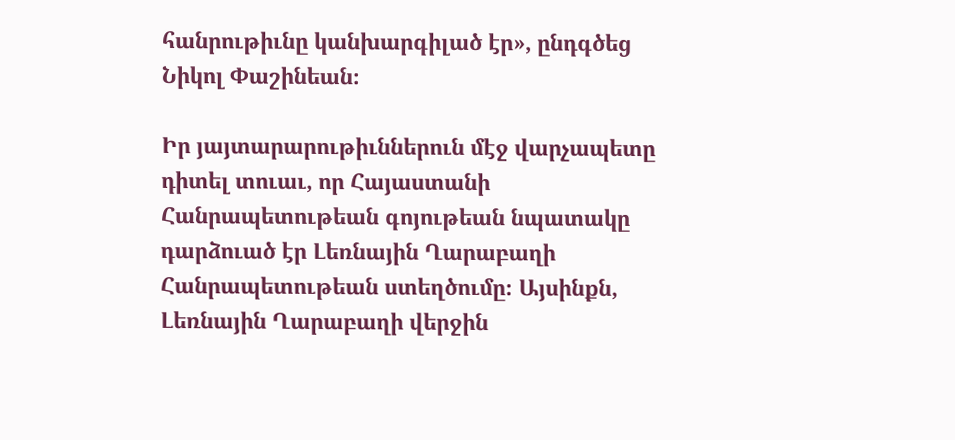հանրութիւնը կանխարգիլած էր», ընդգծեց Նիկոլ Փաշինեան։

Իր յայտարարութիւններուն մէջ վարչապետը դիտել տուաւ, որ Հայաստանի Հանրապետութեան գոյութեան նպատակը դարձուած էր Լեռնային Ղարաբաղի Հանրապետութեան ստեղծումը։ Այսինքն, Լեռնային Ղարաբաղի վերջին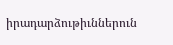իրադարձութիւններուն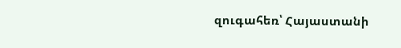զուգահեռ՝ Հայաստանի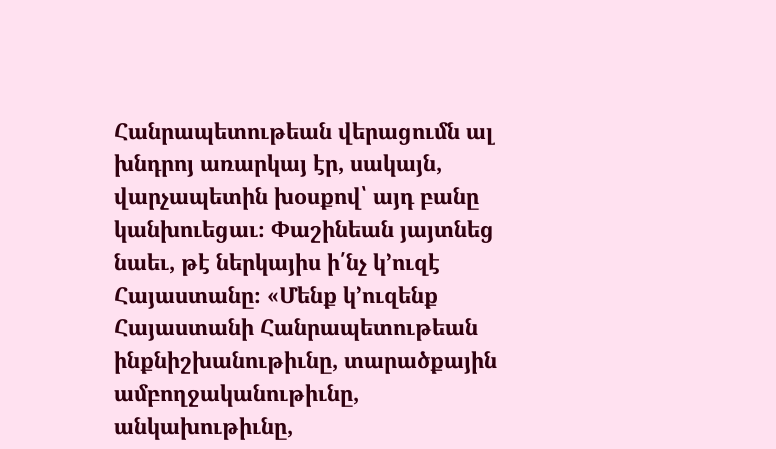Հանրապետութեան վերացումն ալ խնդրոյ առարկայ էր, սակայն, վարչապետին խօսքով՝ այդ բանը կանխուեցաւ։ Փաշինեան յայտնեց նաեւ, թէ ներկայիս ի՛նչ կ՚ուզէ Հայաստանը։ «Մենք կ՚ուզենք Հայաստանի Հանրապետութեան ինքնիշխանութիւնը, տարածքային ամբողջականութիւնը, անկախութիւնը,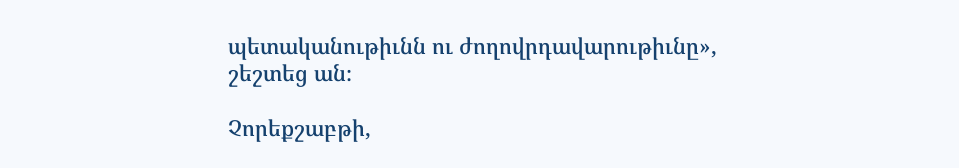պետականութիւնն ու ժողովրդավարութիւնը», շեշտեց ան։

Չորեքշաբթի,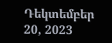Դեկտեմբեր 20, 2023